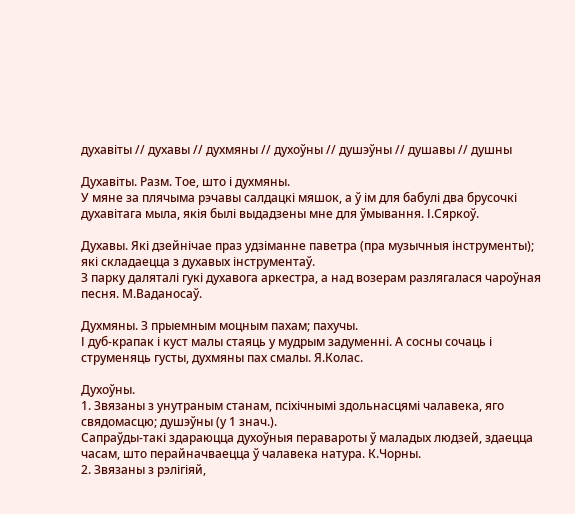духавіты // духавы // духмяны // духоўны // душэўны // душавы // душны

Духавіты. Разм. Тое, што і духмяны.
У мяне за плячыма рэчавы салдацкі мяшок, а ў ім для бабулі два брусочкі духавітага мыла, якія былі выдадзены мне для ўмывання. І.Сяркоў.

Духавы. Які дзейнічае праз удзіманне паветра (пра музычныя інструменты); які складаецца з духавых інструментаў.
З парку даляталі гукі духавога аркестра, а над возерам разлягалася чароўная песня. М.Ваданосаў.

Духмяны. З прыемным моцным пахам; пахучы.
І дуб-крапак і куст малы стаяць у мудрым задуменні. А сосны сочаць і струменяць густы, духмяны пах смалы. Я.Колас.

Духоўны.
1. Звязаны з унутраным станам, псіхічнымі здольнасцямі чалавека, яго свядомасцю; душэўны (у 1 знач.).
Сапраўды-такі здараюцца духоўныя перавароты ў маладых людзей, здаецца часам, што перайначваецца ў чалавека натура. К.Чорны.
2. Звязаны з рэлігіяй,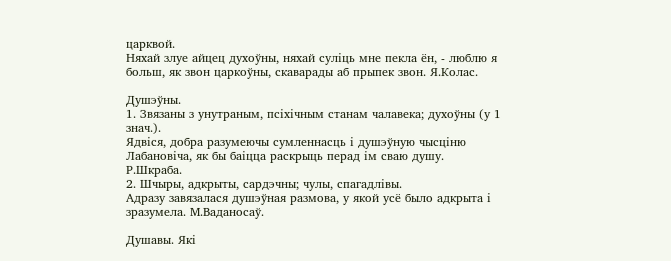царквой.
Няхай злуе айцец духоўны, няхай суліць мне пекла ён, - люблю я больш, як звон царкоўны, скаварады аб прыпек звон. Я.Колас.

Душэўны.
1. Звязаны з унутраным, псіхічным станам чалавека; духоўны (у 1 знач.).
Ядвіся, добра разумеючы сумленнасць і душэўную чысціню Лабановіча, як бы баіцца раскрыць перад ім сваю душу. Р.Шкраба.
2. Шчыры, адкрыты, сардэчны; чулы, спагадлівы.
Адразу завязалася душэўная размова, у якой усё было адкрыта і зразумела. М.Ваданосаў.

Душавы. Які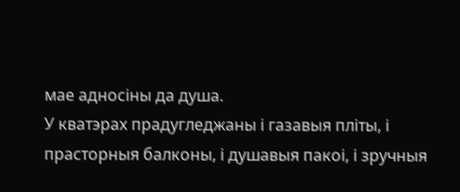мае адносіны да душа.
У кватэрах прадугледжаны і газавыя пліты, і прасторныя балконы, і душавыя пакоі, і зручныя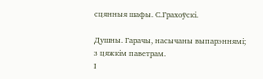сцянныя шафы. С.Грахоўскі.

Душны. Гарачы, насычаны выпарэннямі; з цяжкім паветрам.
І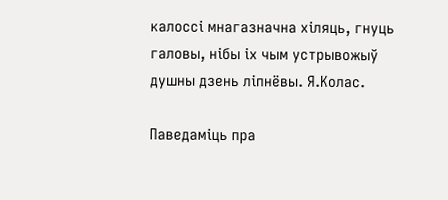калоссі мнагазначна хіляць, гнуць галовы, нібы іх чым устрывожыў душны дзень ліпнёвы. Я.Колас.

Паведаміць пра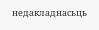недакладнасьць